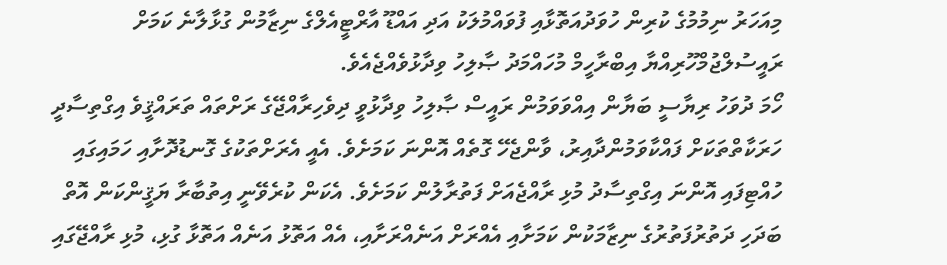މިއަހަރު ނިމުމުގެ ކުރިން ހުވަދުއަތޮޅާއި ފުވައްމުލަކު އަދި އައްޑޫ އާރްޓީއެލްގެ ނިޒާމުން ގުޅާލާނެ ކަމަށް ރައީސުލްޖުމްހޫރިއްޔާ އިބްރާހީމް މުހައްމަދު ޞާލިހު ވިދާޅުވެއްޖެއެވެ.
ހޯމަ ދުވަހު ރިޔާސީ ބަޔާން އިއްވަވަމުން ރައީސް ޞާލިހު ވިދާޅުވީ ދިވެހިރާއްޖޭގެ ރަށްތައް ތަރައްޤީވެ އިގްތިސާދީ ހަރަކާތްތަކަށް ފައްކާވަމުންދާއިރު، ވާންޖެހޭ ގޮތެއް އޮންނަ ކަމަށެވެ. އެއީ އެރަށްތަކުގެ ގޮނޑުދޮށާއި ހަމައިގައި ހުއްޓިފައި އޮންނަ އިގްތިސާދު މުޅި ރާއްޖެއަށް ފަތުރާލުން ކަމަށެވެ. އެކަން ކުރެވޭނީ އިތުބާރާ ޔަޤީންކަން އޮތް ބަދަހި ދަތުރުފަތުރުގެ ނިޒާމަކުން ކަމަށާއި އެއްރަށް އަނެއްރަށާއި، އެއް އަތޮޅު އަނެއް އަތޮޅާ ގުޅި، މުޅި ރާއްޖޭގައި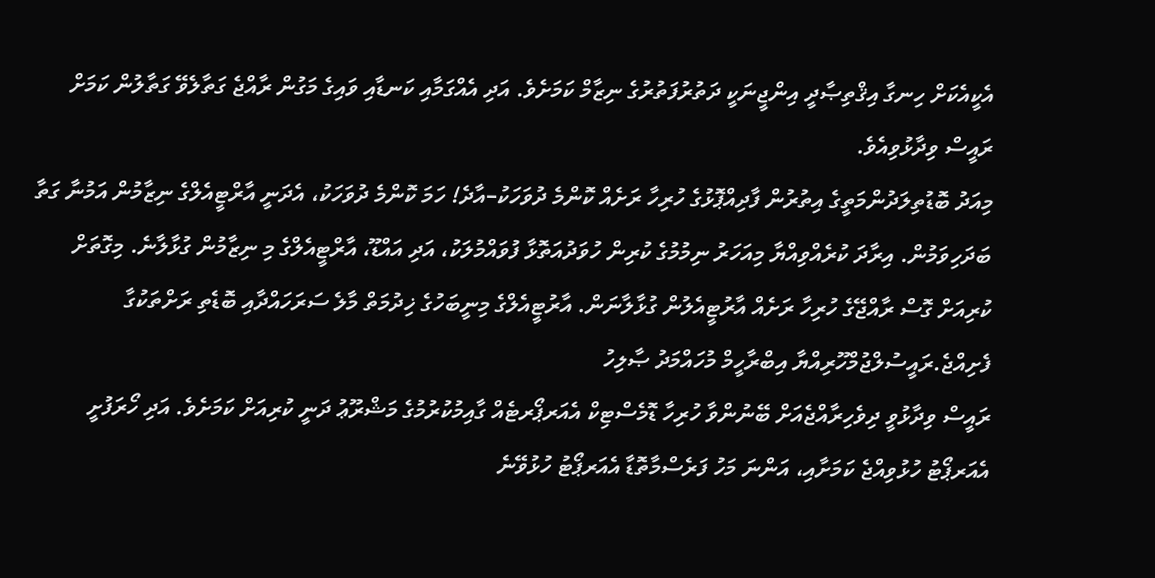އެކީއެކަށް ހިނގާ އިޤްތިޞާދީ އިންޖީނަކީ ދަތުރުފަތުރުގެ ނިޒާމް ކަމަށެވެ. އަދި އެއްގަމާއި ކަނޑާއި ވައިގެ މަގުން ރާއްޖެ ގަތާލެވޭ ގަތާލުން ކަމަށް ރައީސް ވިދާޅުވިއެވެ.
މިއަދު ބޮޑުތިލަދުންމަތީގެ އިތުރުން ފާދިއްޕޮޅުގެ ހުރިހާ ރަށެއް ކޮންމެ ދުވަހަކު–އާދެ! ހަމަ ކޮންމެ ދުވަހަކު، އެދަނީ އާރްޓީއެލްގެ ނިޒާމުން އަމުނާ ގަތާ ބަދަހިވަމުން. އިރާދަ ކުރެއްވިއްޔާ މިއަހަރު ނިމުމުގެ ކުރިން ހުވަދުއަތޮޅާ ފުވައްމުލަކު، އަދި އައްޑޫ، އާރްޓީއެލްގެ މި ނިޒާމުން ގުޅާލާނެ. މިގޮތަށް ކުރިއަށް ގޮސް ރާއްޖޭގެ ހުރިހާ ރަށެއް އާރުޓީއެލުން ގުޅާލާނަން. އާރުޓީއެލްގެ މިނީބަހުގެ ޚިދުމަތް މާލެ ސަރަހައްދާއި ބޮޑެތި ރަށްތަކުގާ ފެށިއްޖެ.ރައީސުލްޖުމްހޫރިއްޔާ އިބްރާހީމް މުހައްމަދު ޞާލިހު
ރައީސް ވިދާޅުވީ ދިވެހިރާއްޖެއަށް ބޭނުންވާ ހުރިހާ ޑޮމެސްޓިކް އެއަރޕޯރޓެއް ގާއިމުކުރުމުގެ މަޝްރޫޢު ދަނީ ކުރިއަށް ކަމަށެވެ. އަދި ހޯރަފުށީ އެއަރޕޯޓު ހުޅުވިއްޖެ ކަމަށާއި، އަންނަ މަހު ފަރެސްމާތޮޑާ އެއަރޕޯޓު ހުޅުވޭނެ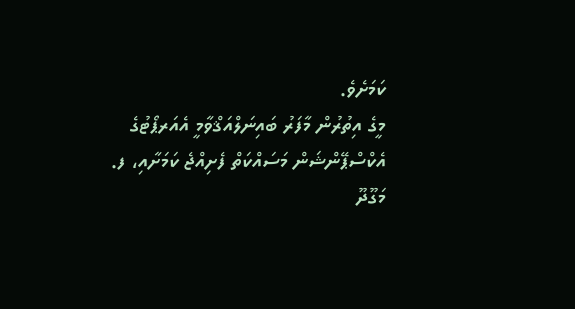ކަމަށެވެ.
މީގެ އިތުރުން މާފަރު ބައިނަލްއަޤްވާމީ އެއަރޕޯޓުގެ އެކްސްޕޭންޝަން މަސައްކަތް ފެށިއްޖެ ކަމަށާއި، ފ. މަގޫދޫ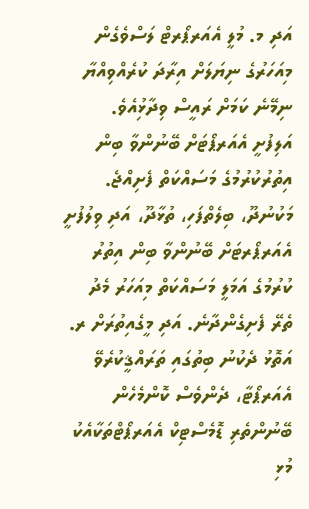އަދި މ. މުލީ އެއަރޕޯރޓް ލަސްވެގެން މިއަހަރުގެ ނިޔަލަށް އިރާދަ ކުރެއްވިއްޔާ ނިމޭނެ ކަމަށް ރައީސް ވިދާޅުިއެވެ.
އަލިފުށީ އެއަރޕޯޓަށް ބޭނުންވާ ބިން އިތުރުކުރުމުގެ މަސައްކަތް ފެށިއްޖެ. މަކުނުދޫ، ބިލެތްފަހި، ތުޅާދޫ، އަދި ވިލުފުށީ އެއަރޕޯރޓަށް ބޭނުންވާ ބިން އިތުރު ކުރުމުގެ އަމަލީ މަސައްކަތް މިއަހަރު މެދު ތެރޭ ފެށިގެންދާނެ. އަދި މީގެއިތުރަށް ރ. އަތޮޅު ދެކުނު ބިތުގައި ތަރައްޤީކުރެވޭ އެއަރޕޯޓާ، ދެންވެސް ކޮންމެހެން ބޭނުންތެރި ޑޮމެސްޓިކް އެއަރޕޯޓްތަކާއެކު މުޅި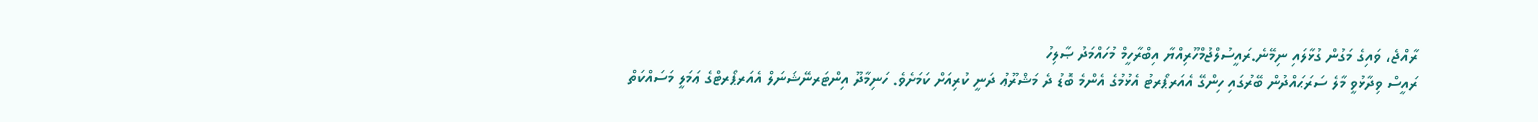ރާއްޖެ، ވައިގެ މަގުން ގުޅާލައި ނިމޭނެ.ރައީސުލްޖުމްހޫރިއްޔާ އިބްރާހީމް މުހައްމަދު ޞާލިހު
ރައީސް ވިދާޅުވީ މާލެ ސަރަޙައްދުން ބޭރުގައި ހިންގޭ އެއަރޕޯރޓު އެޅުމުގެ އެންމެ ބޮޑު ދެ މަޝްރޫޢު ދަނީ ކުރިއަށް ކަމަށެވެ. ހަނިމާދޫ އިންޓަރނޭޝަނަލް އެއަރޕޯރޓްގެ ޢަމަލީ މަސައްކަތް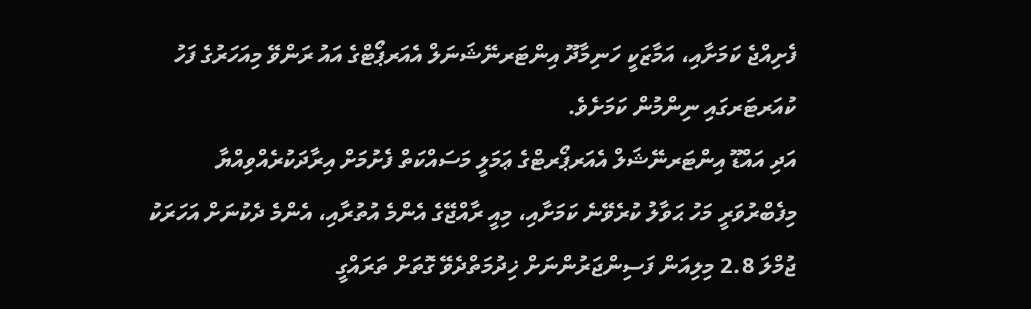ފެށިއްޖެ ކަމަށާއި، އަމާޒަކީ ހަނިމާދޫ އިންޓަރނޭޝަނަލް އެއަރޕޯޓްގެ އައު ރަންވޭ މިއަހަރުގެ ފަހު ކުއަރޓަރގައި ނިންމުން ކަމަށެވެ.
އަދި އައްޑޫ އިންޓަރނޭޝަލް އެއަރޕޯރޓްގެ ޢަމަލީ މަސައްކަތް ފެށުމަށް އިރާދަކުރެއްވިއްޔާ މިފެބްރުވަރީ މަހު ޙަވާލު ކުރެވޭނެ ކަމަށާއި، މިއީ ރާއްޖޭގެ އެންމެ އުތުރާއި، އެންމެ ދެކުނަށް އަހަރަކު ޖުމްލަ 2.8 މިލިއަން ފަސިންޖަރުންނަށް ޚިދުމަތްދެވޭ ގޮތަށް ތަރައްގީ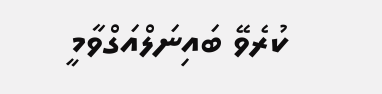ކުރެވޭ ބައިނަލްއަގްވާމީ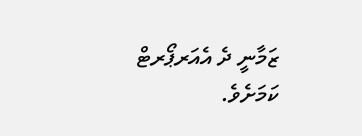ޒަމާނީ ދެ އެއަރޕޯރޓް ކަމަށެވެ.